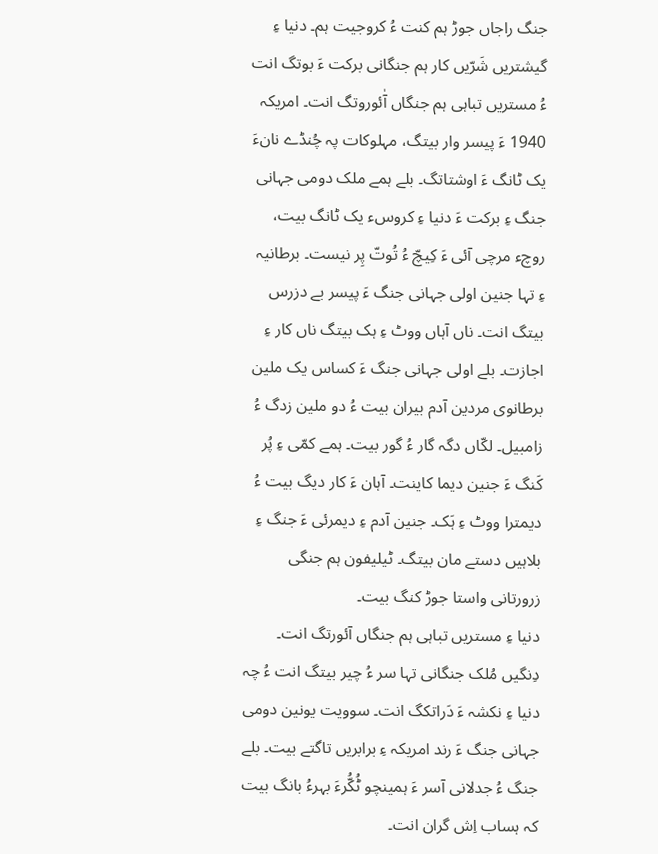جنگ راجاں جوڑ ہم کنت ءُ کروجیت ہم۔ دنیا ءِ گیشتریں شَرّیں کار ہم جنگانی برکت ءَ بوتگ انت ءُ مستریں تباہی ہم جنگاں آٰئوروتگ انت۔ امریکہ 1940 ءَ پیسر وار بیتگ، مہلوکات پہ چُنڈے نانءَ یک ٹانگ ءَ اوشتاتگ۔ بلے ہمے ملک دومی جہانی جنگ ءِ برکت ءَ دنیا ءِ کروسء یک ٹانگ بیت، روچء مرچی آئی ءَ کِیچّ ءُ تُوتّ پِر نیست۔ برطانیہ ءِ تہا جنین اولی جہانی جنگ ءَ پیسر بے دزرس بیتگ انت۔ ناں آہاں ووٹ ءِ ہک بیتگ ناں کار ءِ اجازت۔ بلے اولی جہانی جنگ ءَ کساس یک ملین برطانوی مردین آدم بیران بیت ءُ دو ملین زدگ ءُ زامبیل۔ لکّاں دگہ گار ءُ گور بیت۔ ہمے کمّی ءِ پُر کَنگ ءَ جنین دیما کاینت۔ آہان ءَ کار دیگ بیت ءُ دیمترا ووٹ ءِ ہَک۔ جنین آدم ءِ دیمرئی ءَ جنگ ءِ بلاہیں دستے مان بیتگ۔ ٹیلیفون ہم جنگی زرورتانی واستا جوڑ کنگ بیت۔
دنیا ءِ مستریں تباہی ہم جنگاں آئورتگ انت۔ دِنگیں مُلک جنگانی تہا سر ءُ چیر بیتگ انت ءُ چہ دنیا ءِ نکشہ ءَ دَراتکگ انت۔ سوویت یونین دومی جہانی جنگ ءَ رند امریکہ ءِ برابریں تاگتے بیت۔ بلے جنگ ءُ جدلانی آسر ءَ ہمینچو ٹُکُّرءَ بہرءُ بانگ بیت کہ ہساب اِش گران انت۔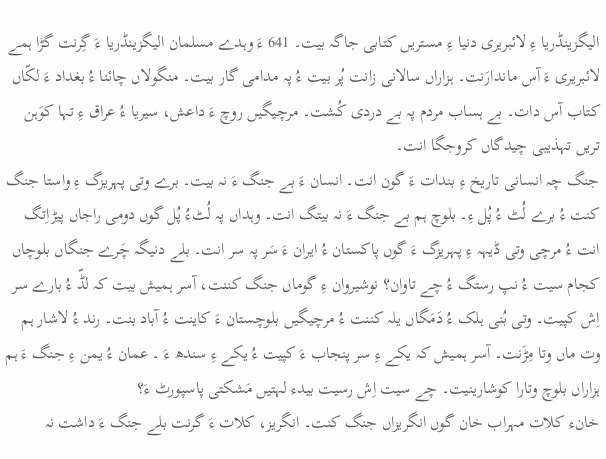الیگزینڈریا ءِ لائبریری دنیا ءِ مستریں کتابی جاگہ بیت۔ 641 ءَ وہدے مسلمان الیگزینڈریا ءَ گِرنت گڑا ہمے لائبریری ءَ آس ماندارَنت۔ ہزاراں سالانی زانت پُر بیت ءُ پہ مدامی گار بیت۔ منگولاں چائنا ءُ بغداد ءَ لکّاں کتاب آس دات۔ بے ہساب مردم پہ بے دردی کُشت۔ مرچیگیں روچ ءَ داعش، سیریا ءُ عراق ءِ تہا کوَہن تریں تہذیبی چیدگاں کروجگا انت۔
جنگ چہ انسانی تاریخ ءِ بندات ءَ گون انت۔ انسان ءَ بے جنگ ءَ نہ بیت۔ برے وتی پہریزگ ءِ واستا جنگ کنت ءُ برے لُٹ ءُ پُل ءِ۔ بلوچ ہم بے جنگ ءَ نہ بیتگ انت۔ وہداں پہ لُٹءُ پُل گوں دومی راجاں پیڑاِتگ انت ءُ مرچی وتی ڈیہہ ءِ پہریزگ ءَ گوں پاکستان ءُ ایران ءَ سَر پہ سر انت۔ بلے دنیگہ چَرے جنگاں بلوچاں کجام سیت ءُ نپ رستگ ءُ چے تاوان؟ نوشیروان ءِ گوماں جنگ کننت، آسر ہمیش بیت کہ لڈّ ءُ بارے سر اِش کپیت۔ وتی بُنی ہلک ءُ دَمَگاں یلہ کننت ءُ مرچیگیں بلوچستان ءَ کاینت ءُ آباد بنت۔ رند ءُ لاشار ہم وت ماں وتا مِڑَنت۔ آسر ہمیش کہ یکے ءِ سر پنجاب ءَ کپیت ءُ یکے ءِ سندھ ءَ ۔ عمان ءُ یمن ءِ جنگ ءَ ہم ہزاراں بلوچ وتارا کوشارینیت۔ چے سیت اِش رسیت بیدء لہتیں مَشکتی پاسپورٹ ءَ؟
خانء کلات مہراب خان گوں انگریزاں جنگ کنت۔ انگریز، کلات ءَ گرنت بلے جنگ ءَ داشت نہ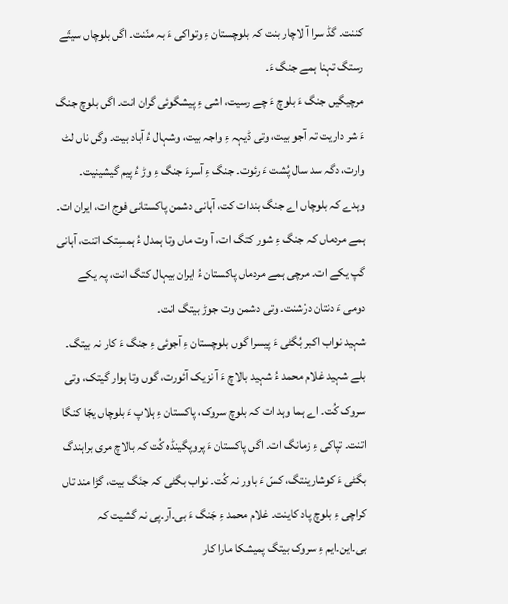کننت۔ گڈ سرا آ لاچار بنت کہ بلوچستان ءِ وتواکی ءَ بہ منّنت۔ اگں بلوچاں سیتّے رستگ تہنا ہمے جنگ ءَ۔
مرچیگیں جنگ ءَ بلوچ ءَ چے رسیت، اشی ءِ پیشگوئی گران انت۔ اگں بلوچ جنگ ءَ شر داریت تہ آجو بیت، وتی ڈیہہ ءِ واجہ بیت، وشہال ءُ آباد بیت۔ وگں ناں لٹ وارت، دگہ سد سال پُشت ءَ رئوت۔ جنگ ءِ آسرءَ جنگ ءِ وڑ ءُ پیم گیشینیت۔
وہدے کہ بلوچاں اے جنگ بندات کت، آہانی دشمن پاکستانی فوج ات، ایران ات۔ ہمے مردماں کہ جنگ ءِ شور کتگ ات، آ وت ماں وتا ہمدل ءُ ہمسِتک اتنت، آہانی گپ یکے ات۔ مرچی ہمے مردماں پاکستان ءُ ایران بیہال کتگ انت، پہ یکے دومی ءَ دنتان درْشنت۔ وتی دشمن وت جوڑ بیتگ انت۔
شہید نواب اکبر بُگٹی ءَ پیسرا گوں بلوچستان ءِ آجوئی ءِ جنگ ءَ کار نہ بیتگ۔ بلے شہید غلام محمد ءُ شہید بالاچ ءَ آ نزیک آئورت، گوں وتا ہوار گیتک، وتی سروک کُت۔ اے ہما وہد ات کہ بلوچ سروک، پاکستان ءِ ہلاپ ءَ بلوچاں یجّا کنگا اتنت۔ تپاکی ءِ زمانگ ات۔ اگں پاکستان ءَ پروپگینڈہ کُت کہ بالاچ مری براہندگ بگٹی ءَ کوشارینتگ، کسّ ءَ باور نہ کُت۔ نواب بگٹی کہ جنَگ بیت، گڑا مند تاں کراچی ءِ بلوچ پاد کاینت۔ غلام محمد ءِ جَنگ ءَ بی۔آر۔پی نہ گشیت کہ بی۔این۔ایم ءِ سروک بیتگ پمیشکا مارا کار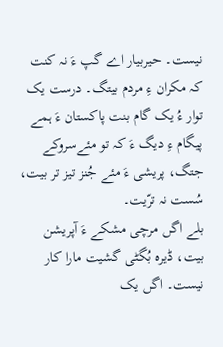نیست۔ حیربیار اے گپ ءَ نہ کنت کہ مکران ءِ مردم بیتگ۔ درست یک توار ءُ یک گام بنت پاکستان ءَ ہمے پیگام ءِ دیگ ءَ کہ تو مئےسروکے جتگ، پریشی ءَ مئے جُنز تیز تر بیت، سُست نہ ترّیت۔
بلے اگں مرچی مشکے ءَ آپریشن بیت، ڈیرہ بُگٹی گشیت مارا کار نیست۔ اگں یک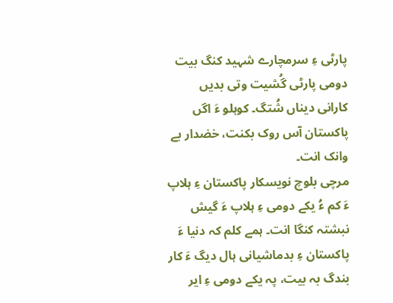پارٹی ءِ سرمچارے شہید کنگ بیت دومی پارٹی گُشیت وتی بدیں کارانی دیناں شُتگ۔ کوہلو ءَ اگں پاکستان آس روک بکنت، خضدار بے وانک انت۔
مرچی بلوچ نویسکار پاکستان ءِ ہلاپ ءَ کم ءُ یکے دومی ءِ ہلاپ ءَ گیش نبشتہ کنگا انت۔ ہمے کلم کہ دنیا ءَ پاکستان ءِ بدماشیانی ہال دیگ ءَ کار بندگ بہ بیت، پہ یکے دومی ءِ ایر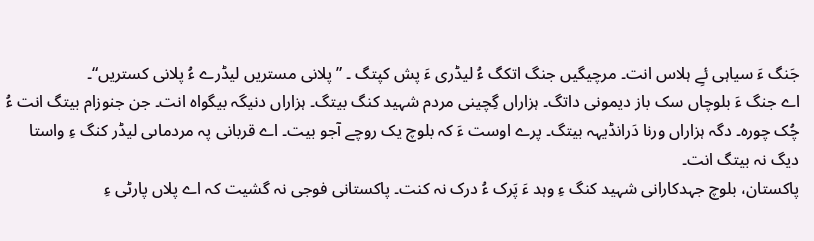جَنگ ءَ سیاہی ئےِ ہلاس انت۔ مرچیگیں جنگ اتکگ ءُ لیڈری ءَ پش کپتگ ۔ ”پلانی مستریں لیڈرے ءُ پلانی کستریں“۔
اے جنگ ءَ بلوچاں سک باز دیمونی داتگ۔ ہزاراں گِچینی مردم شہید کنگ بیتگ۔ ہزاراں دنیگہ بیگواہ انت۔ جن جنوزام بیتگ انت ءُ چُک چورہ۔ دگہ ہزاراں ورنا دَرانڈیہہ بیتگ۔ پرے اوست ءَ کہ بلوچ یک روچے آجو بیت۔ اے قربانی پہ مردماںی لیڈر کنگ ءِ واستا دیگ نہ بیتگ انت۔
پاکستان، بلوچ جہدکارانی شہید کنگ ءِ وہد ءَ پَرک ءُ درک نہ کنت۔ پاکستانی فوجی نہ گشیت کہ اے پلاں پارٹی ءِ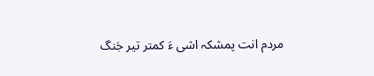مردم انت پمشکہ اشی ءَ کمتر تیر جَنگ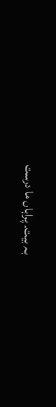بہ بیت۔ پراہاں ما درست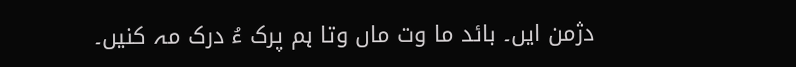دژمن ایں۔ بائد ما وت ماں وتا ہم پرک ءُ درک مہ کنیں۔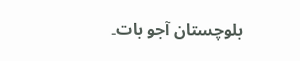بلوچستان آجو بات۔